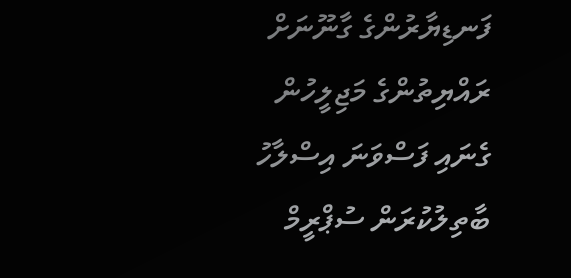ފަނޑިޔާރުންގެ ގާނޫނަށް ރައްޔިތުންގެ މަޖިލީހުން ގެނައި ފަސްވަނަ އިސްލާހު ބާތިލުކުރަން ސުޕްރީމް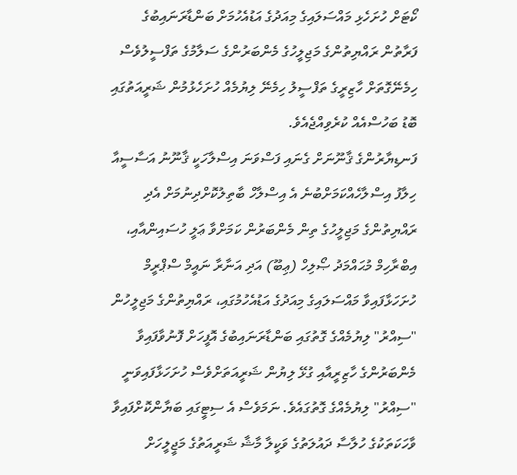ކޯޓަށް ހުށަހެޅި މައްސަލައިގެ މިއަދުގެ އަޑުއެހުމަށް ބަންޑާރަނައިބުގެ ފަރާތުން ރައްޔިތުންގެ މަޖިލީހުގެ މެންބަރުންގެ ސަލާމުގެ ތަފްސީލުވެސް ހިމެނޭގޮތަށް ހާޒިރީގެ ތަފްސީލު ހިމެނޭ ލިޔުމެއް ހުށަހެޅުމުން ޝަރީއަތުގައި ބޮޑު ބަހުސްއެއް ކުރެވިއްޖެއެވެ.
ފަނޑިޔާރުންގެ ޤާނޫނަށް ގެނައި ފަސްވަނަ އިސްލާހަކީ ޤާނޫނު އަސާސީއާ ހިލާފު އިސްލާހެއްކަމަށްބުނެ އެ އިސްލާހް ބާތިލުކޮށްދިނުމަށް އެދި ރައްޔިތުންގެ މަޖިލީހުގެ ތިން މެންބަރުން ކަމަށްވާ ޢަލީ ހުސައިންއާއި، އިބްރާހިމް މުޙައްމަދު ޞޯލިހް (ޢިބޫ) އަދި އަނާރާ ނައީމް ސްޕްރީމް ހުށަހަޅާފައިވާ މައްސަލައިގެ މިއަދުގެ އަޑުއެހުމުގައި، ރައްޔިތުންގެ މަޖިލީހުން "ސިއްރު" ލިޔުމެއްގެ ގޮތުގައި ބަންޑާރަނައިބުގެ އޮފީހަށް ފޮނުވާފައިވާ މެންބަރުންގެ ހާޒިރީއާއި ގުޅޭ ލިޔުން ޝަރީއަތަށްވެސް ހުށަހަޅާފައިވަނީ "ސިއްރު" ލިޔުމެއްގެ ގޮތުގައެވެ. ނަމަވެސް އެ ސިޓީގައި ބަޔާންކޮށްފައިވާ ވާހަކަތަކުގެ ހުލާސާ ދައުލަތުގެ ވަކީލާ މާޝާ ޝަރީއަތުގެ މަޖީލީހަށް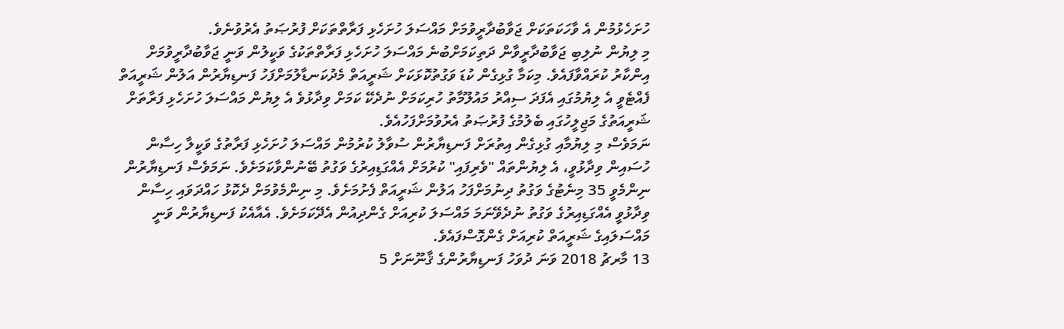ހުށަހެޅުމުން އެ ވާހަކަތަކަށް ޖަވާބުދާރީވުމަށް މައްސަލަ ހުށަހެޅި ފަރާތްތަކަށް ފުރުޞަތު އެރުވުނެވެ.
މި ލިޔުން ނުލިބި ޖަވާބުދާރީވާން ދަތިކަމަށްބުނެ މައްސަލަ ހުށަހެޅި ފަރާތްތަކުގެ ވަކީލުން ވަނީ ޖަވާބުދާރީވުމަށް އިންކާރު ކުރައްވާފައެވެ. މިކަމާ ގުޅިގެން ކުޑަ ވަގުތުކޮޅަކަށް ޝަރީއަތް މެދުކަނޑާލުމަށްފަހު ފަނޑިޔާރުން އަލުން ޝަރީއަތް ފެއްޓެވީ އެ ލިޔުމުގައި އެފަދަ ސިއްރު މައުލޫމާތު ހުރިކަމަށް ނުދެކޭ ކަމަށް ވިދާޅުވެ އެ ލިޔުން މައްސަލަ ހުށަހެޅި ފަރާތަށް ޝަރީއަތުގެ މަޖިލީހުގައި ބެލުމުގެ ފުރުޞަތު އެރުވުމަށްފަހުއެވެ.
ނަމަވެސް މި ލިޔުމާއި ގުޅިގެން އިތުރަށް ފަނޑިޔާރުން ސުވާލު ކުރުމުން މައްސަލަ ހުށަހެޅި ފަރާތުގެ ވަކީލާ ހިސާން ހުސައިން ވިދާޅުވީ، އެ ލިޔުންތައް "ވެރިފައި" ކުރުމަށް އެއްގަޑިއިރުގެ ވަގުތު ބޭނުންވާކަމަށެވެ. ނަމަވެސް ފަނޑިޔާރުން ނިންމެވީ 35 މިނެޓުގެ ވަގުތު ދިނުމަށްފަހު އަލުން ޝަރީއަތް ފެށުމަށެވެ. މި ނިންމެވުމަށް ދެކޮޅު ހައްދަވައި ހިސާން ވިދާޅުވީ އެއްގަޑިއިރުގެ ވަގުތު ނުދެވޭނަމަ މައްސަލަ ކުރިއަށް ގެންދިއުން އެދޭކަމަށެވެ. އެއާއެކު ފަނޑިޔާރުން ވަނީ މައްސަލައިގެ ޝަރީއަތް ކުރިއަށް ގެންގޮސްފައެވެ.
13 މާރޗު 2018 ވަނަ ދުވަހު ފަނޑިޔާރުންގެ ޤާނޫނަށް 5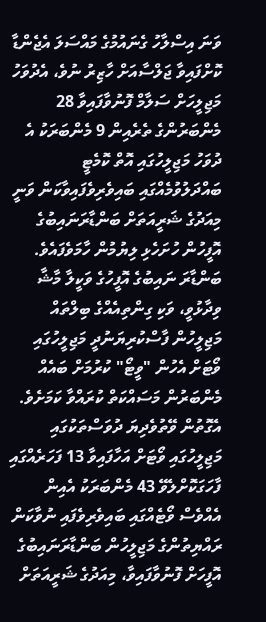ވަނަ އިސްލާހު ގެނައުމުގެ މައްސަލަ އެޖެންޑާ ކޮށްފައިވާ ޖަލްސާއަށް ހާޒިރު ނުވެ، އެދުވަހު މަޖިލީހަށް ސަލާމް ފޮނުވާފައިވާ 28 މެންބަރުންގެ ތެރެއިން 9 މެންބަރަކު އެ ދުވަހު މަޖިލީހުގައި އޮތް ކޮމެޓީ ބައްދަލުވުމެއްގައި ބައިވެރިވެފައިވާކަން ވަނީ މިއަދުގެ ޝަރީއަތަށް ބަންޑާރަނައިބުގެ އޮފީހުން ހުށަހެޅި ލިޔުމުން ހާމަވެފައެވެ.
ބަންޑާރަ ނައިބުގެ އޮފީހުގެ ވަކީލާ މާޝާ ވިދާޅުވީ، ވަކި ގިންތިއެއްގެ ބިލްތައް މަޖިލީހުން ފާސްކުރިޔަނުދީ މަޖިލީހުގައި ވޯޓަށް އެހުން "ވީޓޯ" ކުރުމަށް ބައެއް މެންބަރުން މަސައްކަތް ކުރައްވާ ކަމަށެވެ. އެގޮތުން ވޭތުވެދިޔަ ދުވަސްތަކުގައި މަޖިލީހުގައި ވޯޓަށް އަހާފައިވާ 13 ފަހަރެއްގައި ފާހަގަކޮށްލެވޭ 43 މެންބަރަކު އެއިން އެއްވެސް ވޯޓެއްގައި ބައިވެރިވެފައި ނުވާކަން ރައްޔިތުންގެ މަޖިލީހުން ބަންޑާރަނައިބުގެ އޮފީހަށް ފޮނުވާފައިވާ، މިއަދުގެ ޝަރީއަތަށް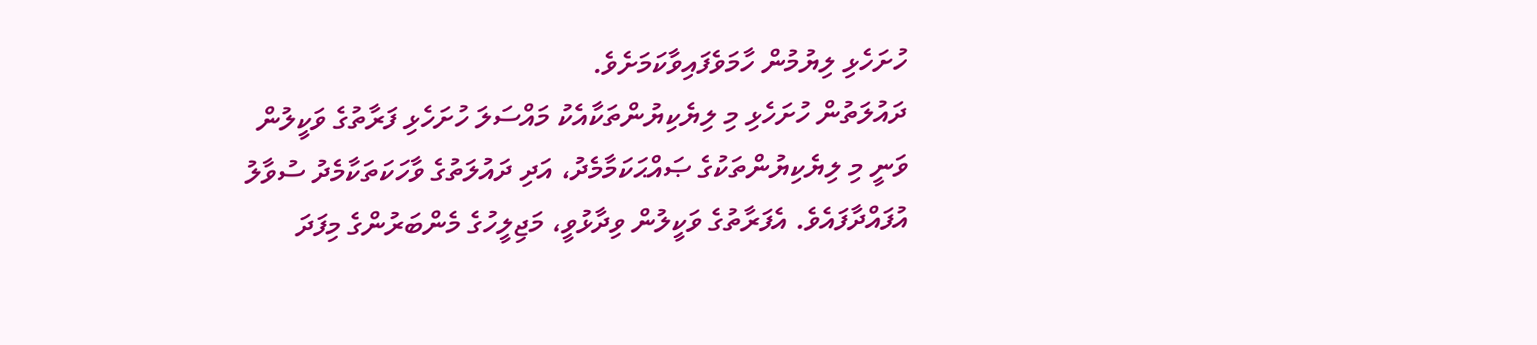ހުށަހެޅި ލިޔުމުން ހާމަވެފައިވާކަމަށެވެ.
ދައުލަތުން ހުށަހެޅި މި ލިޔެކިޔުންތަކާއެކު މައްސަލަ ހުށަހެޅި ފަރާތުގެ ވަކީލުން ވަނީ މި ލިޔެކިޔުންތަކުގެ ޞައްޙަކަމާމެދު، އަދި ދައުލަތުގެ ވާހަކަތަކާމެދު ސުވާލު އުފައްދާފައެވެ. އެފަރާތުގެ ވަކީލުން ވިދާޅުވީ، މަޖިލީހުގެ މެންބަރުންގެ މިފަދަ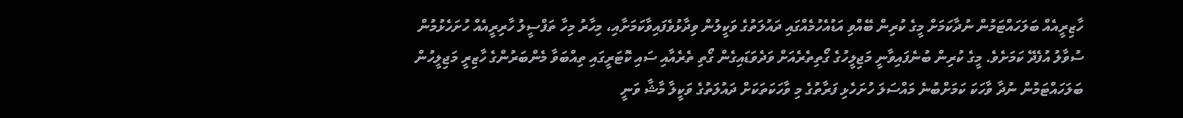ހާޒިރީއެއް ބަލަހައްޓަމުން ނުދާކަމަށް މީގެ ކުރިން ބޭއްވި އަޑުއެހުމެއްގައި ދައުލަތުގެ ވަކީލުން ވިދާޅުވެފައިވާކަމަށާއި، މިހާރު މިހާ ތަފްސީލު ހާރިރީއެއް ހުށަހެޅުމުން ސުވާލު އުފެދޭ ކަމަށެވެ. މީގެ ކުރިން ބުނެފައިވާނީ މަޖިލީހުގެ ގޯތިތެރެއަށް ވަދެވަޑައިގެން ގޯތި ތެރެއާއި ސައި ކޮޓަރީގައި ތިއްބަވާ މެންބަރުންގެ ހާޒިރީ މަޖިލީހުން ބަލަހައްޓަމުން ނުދާ ވާހަކަ ކަމަށްބުނެ މައްސަލަ ހުށަހެޅި ފަރާތުގެ މި ވާހަކަތަކަށް ދައުލަތުގެ ވަކީލާ މާޝާ ވަނީ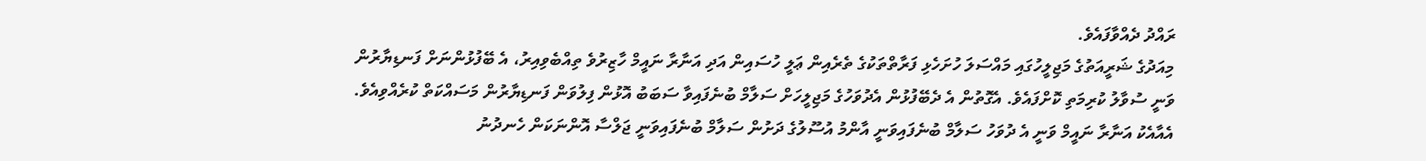ރައްދު ދެއްވާފައެވެ.
މިއަދުގެ ޝަރީއަތުގެ މަޖިލީހުގައި މައްސަލަ ހުށަހެޅި ފަރާތްތަކުގެ ތެރެއިން ޢަލީ ހުސައިން އަދި އަނާރާ ނައީމް ހާޒިރުވެ ތިއްބެވިއިރު، އެ ބޭފުޅުންނަށް ފަނޑިޔާރުން ވަނީ ސުވާލު ކުރިމަތި ކޮށްފައެވެ. އެގޮތުން އެ ދެބޭފުޅުން އެދުވަހުގެ މަޖިލީހަށް ސަލާމް ބުނެފައިވާ ސަބަބު އޮޅުން ފިލުވަން ފަނޑިޔާރުން މަސައްކަތް ކުރެއްވިއެވެ. އެއާއެކު އަނާރާ ނައީމް ވަނީ އެ ދުވަހު ސަލާމް ބުނެފައިވަނީ އާންމު އުސޫލުގެ ދަށުން ސަލާމް ބުނެފައިވަނީ ޖަލްސާ އޮންނަކަން ހެނދުނު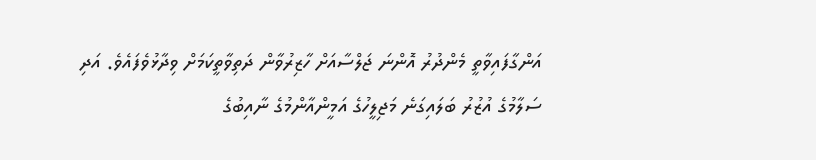އަންގާފައިވާތީ މެންދުރު އޮންނަ ޖަލްސާއަށް ހާޒިރުވާން ދަތިވާތީކަމަށް ވިދާޅުވެފައެވެ. އަދި ސަލާމުގެ އުޒުރު ބަލައިގަނެ މަޖިލީހުގެ އަމީންއާންމުގެ ނާއިބުގެ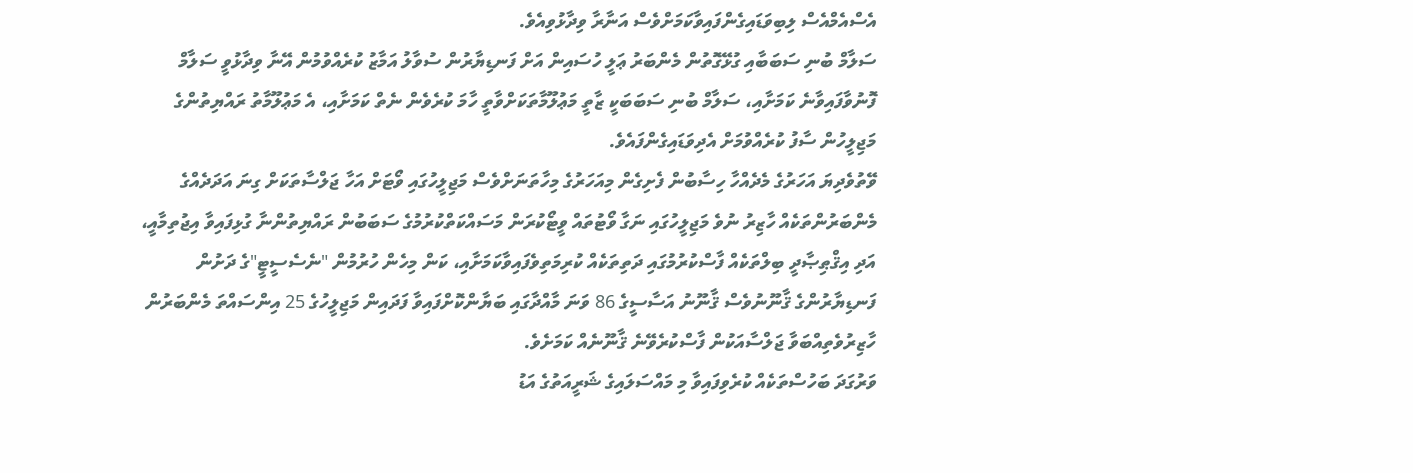އެސްއެމްއެސް ލިބިވަޑައިގެންފައިވާކަމަށްވެސް އަނާރާ ވިދާޅުވިއެވެ.
ސަލާމް ބުނި ސަބަބާއި ގުޅޭގޮތުން މެންބަރު ޢަލީ ހުސައިން އަށް ފަނޑިޔާރުން ސުވާލު އަމާޒު ކުރެއްވުމުން އޭނާ ވިދާޅުވީ ސަލާމް ފޮނުވާފައިވާނެ ކަމަށާއި، ސަލާމް ބުނި ސަބަބަކީ ޒާތީ މަޢުލޫމާތަކަށްވާތީ ހާމަ ކުރެވެން ނެތް ކަމަށާއި، އެ މަޢުލޫމާތު ރައްޔިތުންގެ މަޖިލީހުން ސާފު ކުރެއްވުމަށް އެދިވަޑައިގެންފައެވެ.
ވޭތުވެދިޔަ އަހަރުގެ މެދެއްހާ ހިސާބުން ފެށިގެން މިއަހަރުގެ މިހާތަނަށްވެސް މަޖިލީހުގައި ވޯޓަށް އަހާ ޖަލްސާތަކަށް ގިނަ އަދަދެއްގެ މެންބަރުންތަކެއް ހާޒިރު ނުވެ މަޖިލީހުގައި ނަގާ ވޯޓުތައް ވީޓޯކުރަން މަސައްކަތްކުރުމުގެ ސަބަބުން ރައްޔިތުންނާ ގުޅިފައިވާ އިޖުތިމާއީ، އަދި އިޤްޠިޞާދީ ބިލްތަކެއް ފާސްކުރުމުގައި ދަތިތަކެއް ކުރިމަތިވެފައިވާކަމަށާއި، ކަން މިހެން ހުރުމުން "ނެސެސީޓީ"ގެ ދަށުން ފަނޑިޔާރުންގެ ޤާނޫނުވެސް ޤާނޫނު އަސާސީގެ 86 ވަނަ މާއްދާގައި ބަޔާންކޮށްފައިވާ ފަދައިން މަޖިލީހުގެ 25 އިންސައްތަ މެންބަރުން ހާޒިރުވެތިއްބަވާ ޖަލްސާއަކުން ފާސްކުރެވޭނެ ޤާނޫނެއް ކަމަށެވެ.
ވަރުގަދަ ބަހުސްތަކެއް ކުރެވިފައިވާ މި މައްސަލައިގެ ޝަރީއަތުގެ އަޑު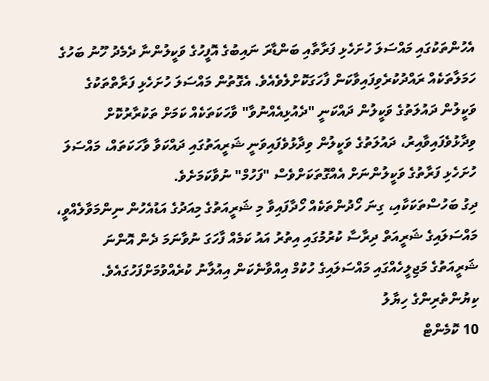އެހުންތަކުގައި މައްސަލަ ހުށަހެޅި ފަރާތާއި ބަންޑާރަ ނައިބުގެ އޮފީހުގެ ވަކީލުންނާ ދެމެދު ހޫނު ބަހުގެ ހަމަލާތަކެއް ރައްދުކުރެވިފައިވާކަން ފާހަގަކޮށްލެވެއެވެ. އެގޮތުން މައްސަލަ ހުށަހެޅި ފަރާތްތަކުގެ ވަކީލުން ދައުލަތުގެ ވަކީލުން ދައްކަނީ "ދެއުޅިއެއްނުވާ" ވާހަކަތަކެއް ކަމަށް ތަކުރާރުކޮށް ވިދާޅުވެފައިވާއިރު، ދައުލަތުގެ ވަކީލުން ވިދާޅުވެފައިވަނީ ޝަރީއަތުގައި ދައްކަވާ ވާހަކަތައް، މައްސަލަ ހުށަހެޅި ފަރާތުގެ ވަކީލުންނަށް އެއްގޮތަކަށްވެސް "ފަހުމް" ނުވާކަމަށެވެ.
ދިގު ބަހުސްތަކަކާއި، ގިނަ ހޯދުންތަކެއް ހޯދާފައިވާ މި ޝަރީއަތުގެ މިއަދުގެ އަޑުއެހުން ނިންމަވާލެއްވީ، މައްސަލައިގެ ޝަރީއަތް ދިރާސާ ކުރުމުގައި އިތުރު އައު ކަމެއް ފާހަގަ ނުވާނަމަ ދެން އޮންނަ ޝަރީއަތުގެ މަޖިލީހެއްގައި މައްސަލައިގެ ހުކުމް އިއްވާނެކަން އިއުލާނު ކުރެއްވުމަށްފަހުގައެވެ.
ކިޔުންތެރިންގެ ހިޔާލު
10 ކޮމެންޓް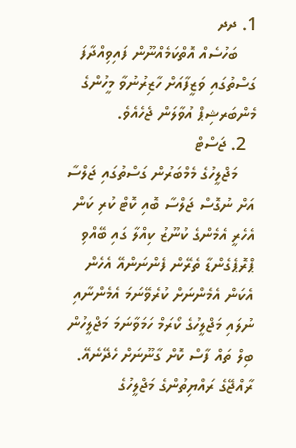1. ދދ
    ބަހުސެއް އޮތްކަމެއްނޫން ފައިވިއްދާފަ ގަސްތުގައި ވަޒީފާއަށް ހާޒިރުނުވާ މީހުންގެ މެންބަރޝިޕް އުވާލަން ޖެހެއެވެ.
  2. ޖަސްޓް
    މަޖްލީހުގެ މެމްބަރުން ގަސްތުގައި ޖަލްސާ އަށް ނުގޮސް ޖަލްސާ ބޮއި ކޮޓް ކުރި ކަން އެހެރީ އެމެންގެ ކުނޫޒު ކިއްލާ ގައި ބޭއްވި ޕްރޮޕެގެންޑާ ތެރޭން ފެންނަންއޭ އެހެން އެކަން އެމެންނަށް ކުރެވޭނަމަ އެމެންނާއި ނުލައި މަޖްލީހުގެ ކޯރަމް ހަމަވާނަމަ މަޖްލީހުން ބިލް ތައް ފާސް ކޮށް ގާނޫނަށް ހެދޭނެއޭ. ރާއްޖޭގެ ރައްޔިތުންގެ މަޖްލީހުގެ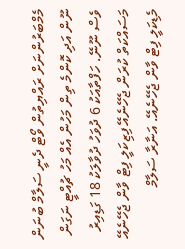މެމްބަރުންނަށް ރައްޔިތުން ވޯޓް ދެނީ ސަލާމް ބުނަން ނޫން އަދި ކޮންމެ ތިން މަހުން އެއް މަހު ޗުއްޓީ ނަގަން ވެސް ނޫނޭ. ހަފްތާއަކު 6 ދުވަހު ދުވާލަކު 18 ގަޑިއިރު މަސައްކަތް ކުރަން ޖެހޭނެއޭ ފިޒިކަލީ ފިޓް ވާން ޖެހޭނެއޭ މެޑިކަލީ ފިޓް ވާން ޖެހޭނެއޭ. އަނާރާ ސަލާމް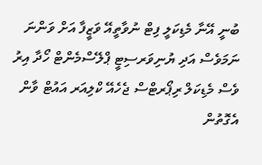ބުނީ އޭނާ މެޑިކަލީ ފިޓް ނުވާތީއޭ ވަޒީފާ އަށް ވަންނަ ނަމަވެސް އަދި ޔުނިވަރސިޓީ ޕްލޭސްމެންޓް ހޯދާ އިރު ވެސް މެޑިކަލް ރިޕޯރޓްސް ޖެހެއޭ ކްލިއަރ އައުޓް ވާން އެގޮތުން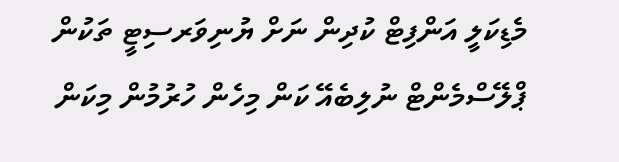މެޑިކަލީ އަންފިޓް ކުދިން ނަށް ޔުނިވަރސިޓީ ތަކުން ޕްލޭސްމެންޓް ނުލިބެއޭ ކަން މިހެން ހުރުމުން މިކަން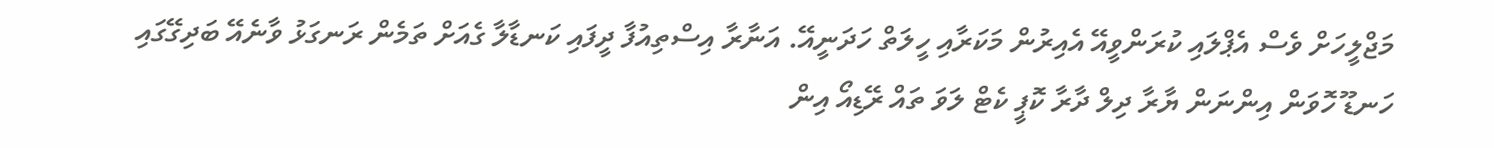މަޖްލީހަށް ވެސް އެޕްލައި ކުރަންވީއޭ އެއިރުން މަކަރާއި ހީލަތް ހަދަނީއޭ. އަނާރާ އިސްތިއުފާ ދީފައި ކަނޑާލާ ގެއަށް ތަމެން ރަނގަޅު ވާނެއޭ ބަދިގޭގައި ހަނޑޫ ހޮވަން އިންނަން ޔާރާ ދިލް ދާރާ ކޮޕީ ކެޓް ލަވަ ތައް ރޭޑިއޯ އިން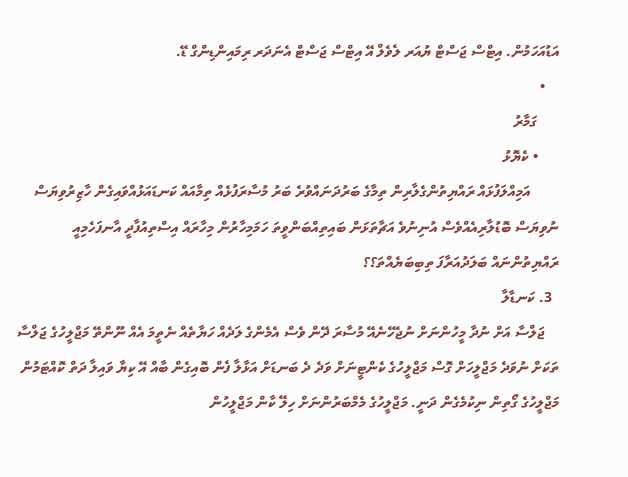އަޑުއަހަމުން. އިޓްސް ޖަސްޓް ޔުއަރ ލެވެލް އޭ އިޓްސް ޖަސްޓް އެނަދަރ ރިމައިންޑިންގް ޑޭ.
    •
      ގަމާރު
      • ކެޔޮޅު
        އަމިއްލަފުޅައް ރައްޔިތުންގެލާރިން ތިމާގެ ބަރުދަނައްވުރެ ބަރު މުސާރަފުޅެއް ތިމާއައް ކަނޑައަޅުއްވައިގެން ހާޒިރުވިޔަސް ނުވިޔަސް ބޮޑުލާރިއެއްވެސް އުނިނުވެ އަޗާތަޅަން ބައިތިއްބަންވީތަ ހަމަމިހާރުން މިހާރައް އިސްތިއުފާދީ އާނފަހެމިއީ ރައްޔިތުންނައް ބަލަދުއަރާފަ ތިބިބަޔެއްތަ؟؟
  3. ކަނޑާލާ
    ޖަލްސާ އަށް ނުދާ މީހުންނަށް ނުޖެހޭނެއޭ މުސާރަ ދޭން ވެސް އެމެންގެ ލަދެއް ހަޔާތެއް ނެތީމަ އެއް ނޫންތޭ މަޖްލީހުގެ ޖަލްސާ ތަކަށް ނުވަދެ މަޖްލީހަށް ގޮސް މަޖްލީހުގެ ކެންޓީނަށް ވަދެ ދެ ބަނޑަށް އަޅާލާ ފެން ބޮއިގެން ބާއް އޭ ކިޔާ ވައިލާ ދަތް ކޮއްޓަމުން މަޖްލީހުގެ ގޯތިން ނިކުމެގެން ދަނީ. މަޖްލީހުގެ މެމްބަރުންނަށް ހިލޭ ކާން މަޖްލީހުން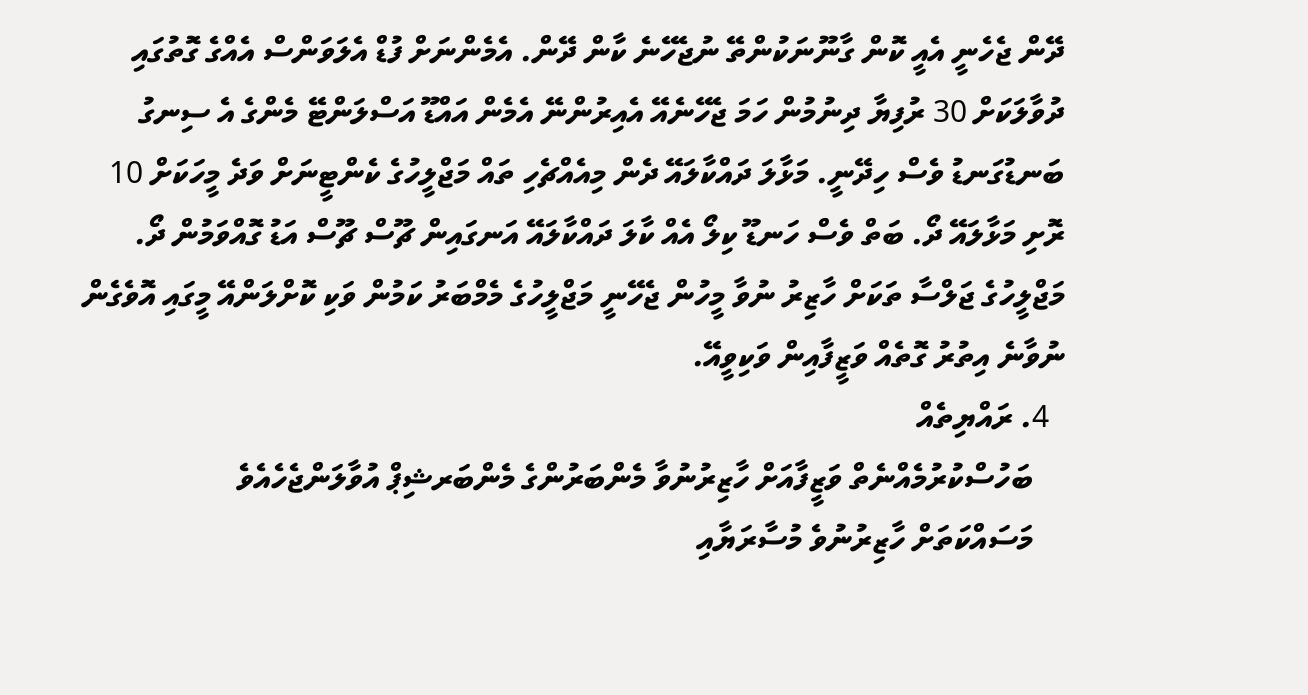ދޭން ޖެހެނީ އެއީ ކޮން ގާނޫނަކުންތޭ ނުޖެހޭނެ ކާން ދޭން. އެމެންނަށް ފުޑް އެލަވަންސް އެއްގެ ގޮތުގައި ދުވާލަކަށް 30 ރުފިޔާ ދިނުމުން ހަމަ ޖެހޭނެއޭ އެއިރުންނޭ އެމެން އައްޑޫ އަސްލަންޓޭ މެންގެ އެ ސިނގު ބަނޑުގަނޑު ވެސް ހިދޭނީ. މަޅާލަ ދައްކާލައޭ ދެން މިއެއްޗެހި ތައް މަޖްލީހުގެ ކެންޓީނަށް ވަދެ މީހަކަށް 10 ރޮށި މަޅާލައޭ ދޯ. ބަތް ވެސް ހަނޑޫ ކިލޯ އެއް ކާލަ ދައްކާލައޭ އަނގައިން ޗޫސް ޗޫސް އަޑު ގޮއްވަމުން ދޯ. މަޖްލީހުގެ ޖަލްސާ ތަކަށް ހާޒިރު ނުވާ މީހުން ޖެހޭނީ މަޖްލީހުގެ މެމްބަރު ކަމުން ވަކި ކޮށްލަންއޭ މީގައި އޮވެގެން ނުވާނެ އިތުރު ގޮތެއް ވަޒީފާއިން ވަކިވީއޭ.
  4. ރައްޔިތެއް
    ބަހުސްކުރުމެއްނެތް ވަޒީފާއަށް ހާޒިރުނުވާ މެންބަރުންގެ މެންބަރޝިޕް އުވާލަންޖެހެއެވެ
    މަސައްކަތަށް ހާޒިރުނުވެ މުސާރަޔާއި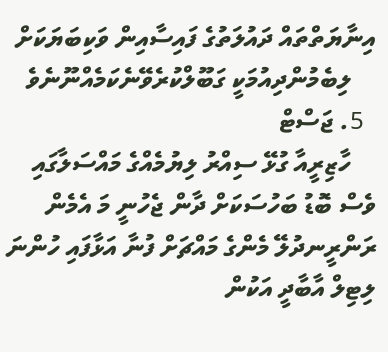އިނާޔަތްތައް ދައުލަތުގެ ފައިސާއިން ވަކިބަޔަކަށް
    ލިބެމުންދިއުމަކީ ގަބޫލްކުރެވޭނެކަމެއްނޫނެވެ
  5. ޖަސްޓް
    ހާޒިރީއާ ގުޅޭ ސިއްރު ލިޔުމެއްގެ މައްސަލާގައި ވެސް ބޮޑު ބަހުސަކަށް ދާން ޖެހުނީ މަ އެމެން ރަންރީނދުލޭ މެންގެ މައްޗަށް ފުނާ އަޅާފައި ހުންނަ ލިޓިލް އާބާދީ އަކުން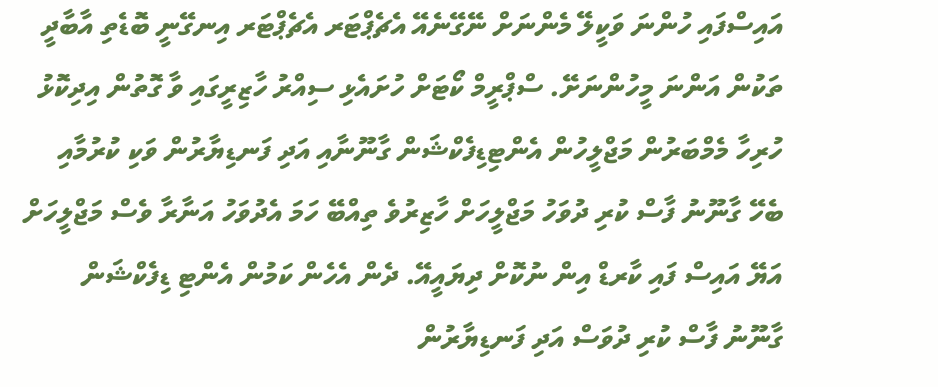އައިސްފައި ހުންނަ ވަކީލޭ މެންނަށް ނޭގޭނެއޭ އެޗެޕްޓަރ އެޗެޕްޓަރ އިނގޭނީ ބޮޑެތި އާބާދީ ތަކުން އަންނަ މީހުންނަށޭ. ސްޕްރީމް ކޯޓަށް ހުށައެޅި ސިއްރު ހާޒިރީގައި ވާ ގޮތުން އިދިކޮޅު ހުރިހާ މެމްބަރުން މަޖްލީހުން އެންޓިޑިފެކްޝަން ގާނޫނާއި އަދި ފަނޑިޔާރުން ވަކި ކުރުމާއި ބެހޭ ގާނޫނު ފާސް ކުރި ދުވަހު މަޖްލީހަށް ހާޒިރުވެ ތިއްބޭ ހަމަ އެދުވަހު އަނާރާ ވެސް މަޖްލީހަށް އަޔޭ އައިސް ފައި ކާރޑް އިން ނުކޮށް ދިޔައީއޭ. ދެން އެހެން ކަމުން އެންޓި ޑިފެކްޝަން ގާނޫނު ފާސް ކުރި ދުވަސް އަދި ފަނޑިޔާރުން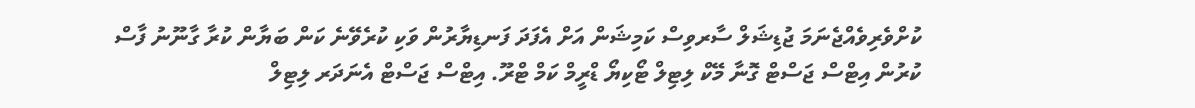ކުށްވެރިވެއްޖެނަމަ ޖުޑިޝަލް ސާރވިސް ކަމިޝަން އަށް އެފަދަ ފަނޑިޔާރުން ވަކި ކުރެވޭނެ ކަން ބަޔާން ކުރާ ގާނޫނު ފާސް ކުރުން އިޓްސް ޖަސްޓް ގޮނާ މޭކް ލިޓިލް ޓޯކިޔޯ ޑްރީމް ކަމް ޓްރޫ. އިޓްސް ޖަސްޓް އެނަދަރ ލިޓިލް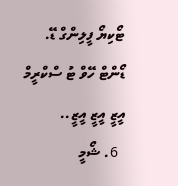ޓޯކިޔޯ ފީލިންގް ޑޭ. ޑޯންޓް ހޭވް ޓު ސްކްރީމް އީޒީ އީޒީ އީޒީ..
  6. ޝޯމީ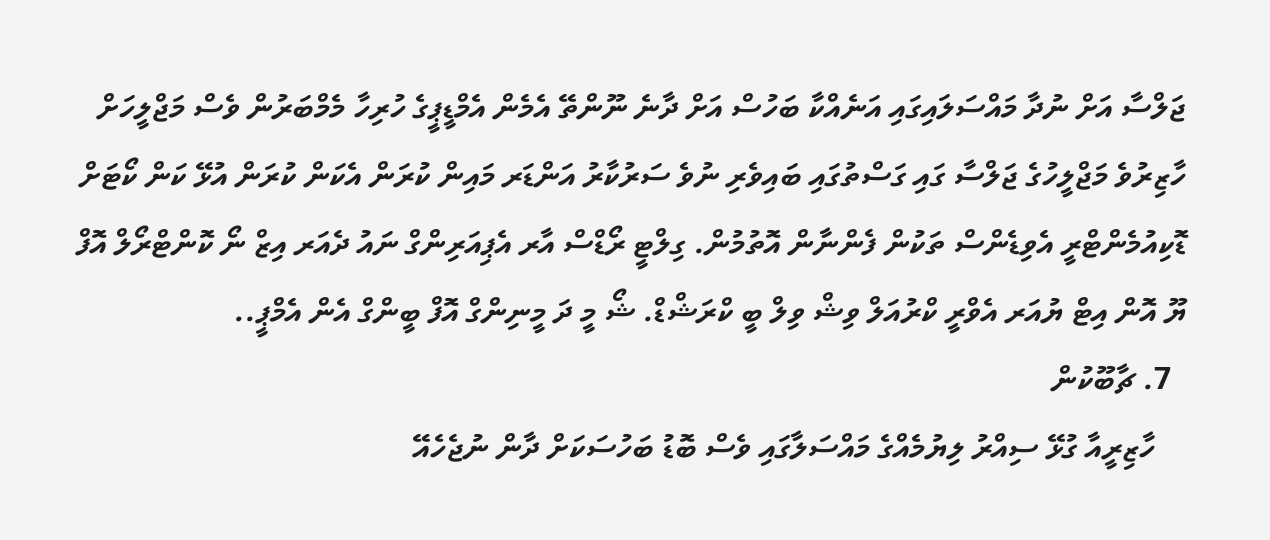ޖަލްސާ އަށް ނުދާ މައްސަލައިގައި އަނެއްކާ ބަހުސް އަށް ދާނެ ނޫންތޭ އެމެން އެމްޑީޕީގެ ހުރިހާ މެމްބަރުން ވެސް މަޖްލީހަށް ހާޒިރުވެ މަޖްލީހުގެ ޖަލްސާ ގައި ގަސްތުގައި ބައިވެރި ނުވެ ސަރުކާރު އަންޑަރ މައިން ކުރަން އެކަން ކުރަން އުޅޭ ކަން ކޯޓަށް ޑޮކިއުމެންޓްރީ އެވިޑެންސް ތަކުން ފެންނާން އޮތުމުން. ގިލްޓީ ރޯޑްސް އާރ އެޕިއަރިންގް ނައު ދެއަރ އިޒް ނޯ ކޮންޓްރޯލް އޮފް ޔޫ އޮން އިޓް ޔުއަރ އެވްރީ ކްރުއަލް ވިޝް ވިލް ބީ ކްރަޝްޑް. ޝޯ މީ ދަ މީނިންގް އޮފް ބީންގް އެން އެމްޕީ..
  7. ޗާބޫކުން
    ހާޒިރީއާ ގުޅޭ ސިއްރު ލިޔުމެއްގެ މައްސަލާގައި ވެސް ބޮޑު ބަހުސަކަށް ދާން ނުޖެހެއޭ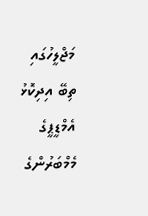މަޖްލީހުގައި ތިބޭ އިދިކޮޅު އެމްޑީޕީގެ މެމްބަރުންގެ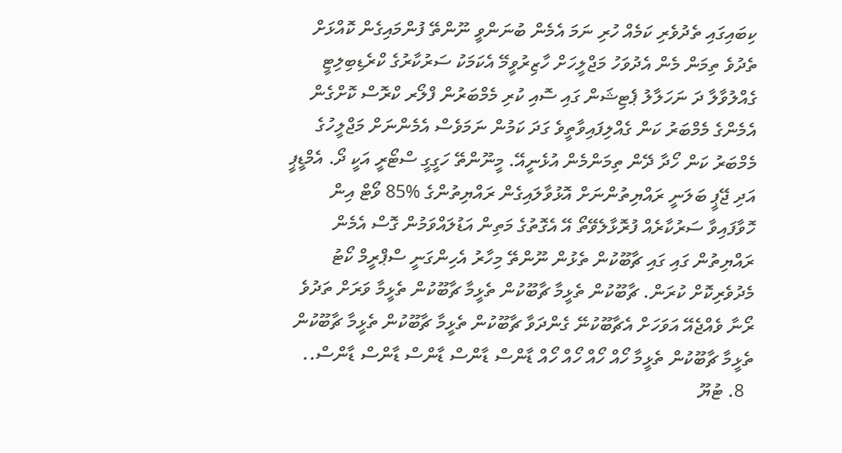ކިބައިގައި ތެދުވެރި ކަމެއް ހުރި ނަމަ އެމެން ބުނަންވީ ނޫންތޭ ފުންމައިގެން ކޮއްޅަށް ތެދުވެ ތިމަން މެން އެދުވަހު މަޖްލީހަށް ހާޒިރުވީމޭ އެކަމަކު ސަރުކާރުގެ ކްރެޑިބިލިޓީ ގެއްލުވާލާ ދަ ނަހަލާލު ޕެޓިޝަން ގައި ސޮއި ކުރި މެމްބަރުން ފްލޯރ ކްރޮސް ކޮށްގެން އެމެންގެ މެމްބަރު ކަން ގެއްލިފައިވާތީވެ ގަދަ ކަމުން ނަމަވެސް އެމެންނަށް މަޖްލީހުގެ މެމްބަރު ކަން ހޯދާ ދޭން ތިމަންމެން އުޅެނީއޭ. މީނޫންތޭ ހަގީގީ ސްޓޯރީ އަކީ ދޯ. އެމްޑީޕީ އަދި ޖޭޕީ ބަލަނީ ރައްޔިތުންނަށް އޮޅުވާލައިގެން ރައްޔިތުންގެ %85 ވޯޓް އިން ހޮވާފައިވާ ސަރުކާރެއް ފުރޮޅާލެވޭތޯ އޭ އެގޮތުގެ މަތިން އަޑުލައްވަމުން ގޮސް އެމެން ރައްޔިތުން ގައި ގައި ޗާބޫކުން ތެޅުން ނޫންތޭ މިހާރު އެހިންގަނީ ސްޕްރީމް ކޯޓު މެދުވެރިކޮށް ކުރަން. ޗާބޫކުން ތެޅީމާ ޗާބޫކުން ތެޅީމާ ޗާބޫކުން ތެޅީމާ ވަރަށް ތަދުވެ ރޯނާ ވެއްޖެއޭ އަވަހަށް އެޗާބޫކުނޭ ގެންދަވާ ޗާބޫކުން ތެޅީމާ ޗާބޫކުން ތެޅީމާ ޗާބޫކުން ތެޅީމާ ޗާބޫކުން ތެޅީމާ ހޯއް ހޯއް ހޯއް ހޯއް ޑާންސް ޑާންސް ޑާންސް ޑާންސް ޑާންސް..
  8. ޓުޔޫ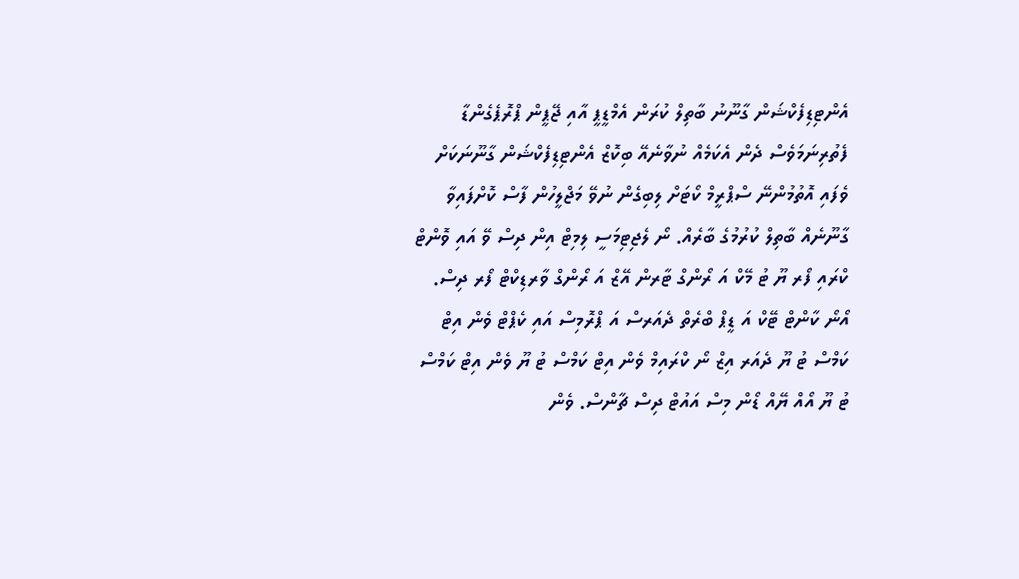އެންޓިޑިފެކްޝަން ގާނޫނު ބާތިލް ކުރަން އެމްޑީޕީ އާއި ޖޭޕީން ޕްރޮޕެގެންޑާ ފެތުރިނަމަވެސް ދެން އެކަމެއް ނުވާނެއޭ ބިކޮޒް އެންޓިޑިފެކްޝަން ގާނޫނަކަށް ވެފައި އޮތުމުންނޭ ސްޕްރީމް ކޯޓަށް ލިބިގެން ނުވޭ މަޖްލީހުން ފާސް ކޮށްފައިވާ ގާނޫނެއް ބާތިލް ކުރުމުގެ ބާރެއް. ނޯ ލެޖިޓިމަސީ ލިމިޓް އިން ދިސް ވޭ އައި ވޮންޓް ކްރައި ފޯރ ޔޫ ޓު މޭކް އަ ރޯންގް ޓާރން އޭޒް އަ ރޯންގް ވާރޑިކްޓް ފޯރ ދިސް. އޯނޯ ކާންޓް ޓޭކް އަ ޑީޕް ބްރެތް ދެއަރސް އަ ޕްރޮމިސް އައި ކެޕްޓް ވެން އިޓް ކަމްސް ޓު ޔޫ ދެއަރ އިޒް ނޯ ކްރައިމް ވެން އިޓް ކަމްސް ޓު ޔޫ ވެން އިޓް ކަމްސް ޓު ޔޫ އޯއް ޔޭއް ޑޯން މިސް އައުޓް ދިސް ޗާންސް. ވެން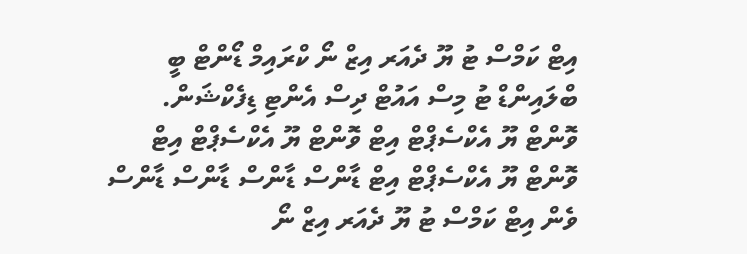އިޓް ކަމްސް ޓު ޔޫ ދެއަރ އިޒް ނޯ ކްރައިމް ޑޯންޓް ބީ ބްލައިންޑް ޓު މިސް އައުޓް ދިސް އެންޓި ޑިފެކްޝަން. ވޮންޓް ޔޫ އެކްސެޕްޓް އިޓް ވޮންޓް ޔޫ އެކްސެޕްޓް އިޓް ވޮންޓް ޔޫ އެކްސެޕްޓް އިޓް ޑާންސް ޑާންސް ޑާންސް ޑާންސް ވެން އިޓް ކަމްސް ޓު ޔޫ ދެއަރ އިޒް ނޯ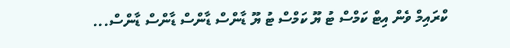ކްރައިމް ވެން އިޓް ކަމްސް ޓު ޔޫ ކަމްސް ޓު ޔޫ ޑާންސް ޑާންސް ޑާންސް ޑާންސް...